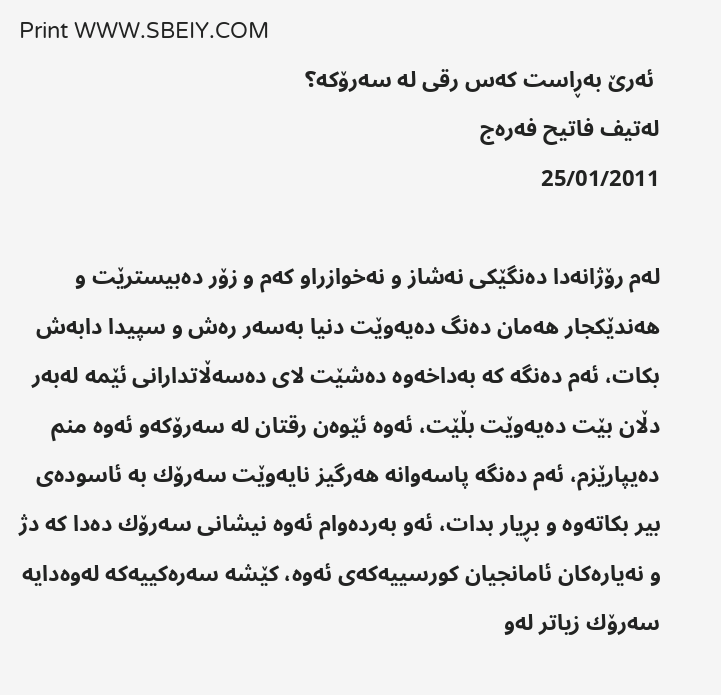Print WWW.SBEIY.COM
 ئه‌رێ‌ به‌ڕاست كه‌س رقی‌ له‌ سه‌رۆكه‌؟
له‌تیف فاتیح فه‌ره‌ج
25/01/2011

له‌م رۆژانه‌دا ده‌نگێكی‌ نه‌شاز و نه‌خوازراو كه‌م ‌و زۆر ده‌بیسترێت ‌و هه‌ندێكجار هه‌مان ده‌نگ ده‌یه‌وێت دنیا به‌سه‌ر ره‌ش ‌و سپیدا دابه‌ش بكات، ئه‌م ده‌نگه‌ كه‌ به‌داخه‌وه‌ ده‌شێت لای‌ ده‌سه‌ڵاتدارانی‌ ئێمه‌ له‌به‌ر دڵان بێت ده‌یه‌وێت بڵێت، ئه‌وه‌ ئێوه‌ن رقتان له‌ سه‌رۆكه‌‌و ئه‌وه‌ منم ده‌یپارێزم، ئه‌م ده‌نگه‌ پاسه‌وانه‌ هه‌رگیز نایه‌وێت سه‌رۆك به‌ ئاسوده‌ی بیر بكاته‌وه‌ ‌و بڕیار بدات، ئه‌و به‌رده‌وام ئه‌وه‌ نیشانی‌ سه‌رۆك ده‌دا كه‌ دژ و نه‌یاره‌كان ئامانجیان كورسییه‌كه‌ی‌ ئه‌وه‌، كێشه‌ سه‌ره‌كییه‌كه‌ له‌وه‌دایه‌ سه‌رۆك زیاتر له‌و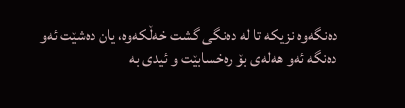ده‌نگه‌وه‌ نزیكه‌ تا له‌ ده‌نگی‌ گشت خه‌ڵكه‌وه‌، یان ده‌شێت ئه‌و ده‌نگه‌ ئه‌و هه‌له‌ی‌ بۆ ره‌خسابێت ‌و ئیدی‌ به‌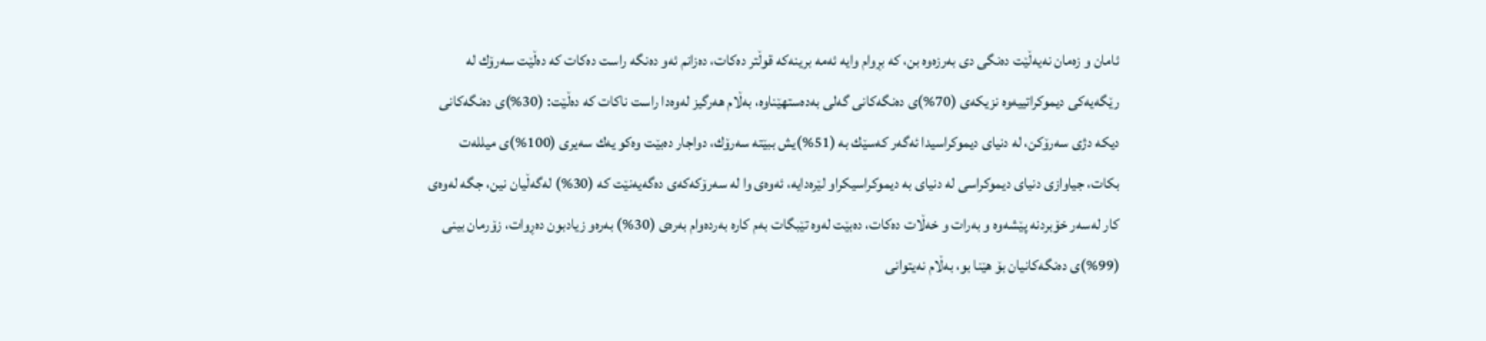ئامان ‌و زه‌مان نه‌یه‌ڵێت ده‌نگی‌ دی‌ به‌رزه‌وه‌ بن، كه‌ بڕوام وایه‌ ئه‌مه‌ برینه‌كه‌ قوڵتر ده‌كات، ده‌زانم ئه‌و ده‌نگه‌ راست ده‌كات كه‌ ده‌ڵێت سه‌رۆك له‌ رێگه‌یه‌كی‌ دیموكراتییه‌وه‌ نزیكه‌ی‌ (70%)ی‌ ده‌نگه‌كانی‌ گه‌لی‌ به‌ده‌ستهێناوه‌، به‌ڵام هه‌رگیز له‌وه‌دا راست ناكات كه‌ ده‌ڵێت: (30%)ی‌ ده‌نگه‌كانی‌ دیكه‌ دژی‌ سه‌رۆكن، له‌ دنیای‌ دیموكراسیدا ئه‌گه‌ر كه‌سێك به‌ (51%)یش ببێته‌ سه‌رۆك، دواجار ده‌بێت وه‌كو یه‌ك سه‌یری‌ (100%)ی‌ میلله‌ت بكات، جیاوازی دنیای‌ دیموكراسی له‌ دنیای‌ به‌ دیموكراسیكراو لێره‌دایه‌، ئه‌وه‌ی‌ وا له‌ سه‌رۆكه‌كه‌ی‌ ده‌گه‌یه‌نێت كه‌ (30%) له‌گه‌ڵیان نین، جگه‌ له‌وه‌ی‌ كار له‌سه‌ر خۆبردنه‌ پێشه‌وه‌ ‌و به‌رات ‌و خه‌ڵات ده‌كات، ده‌بێت له‌وه‌ تێبگات به‌م كاره‌ به‌رده‌وام به‌ره‌ی‌ (30%) به‌ره‌و زیادبون ده‌ڕوات، زۆرمان بینی‌ (99%)ی‌ ده‌نگه‌كانیان بۆ هێنا بو، به‌ڵام نه‌یتوانی‌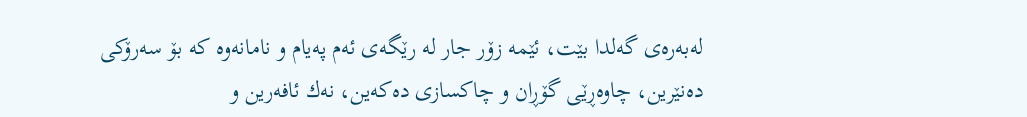له‌به‌ره‌ی‌ گه‌لدا بێت، ئێمه‌ زۆر جار له‌ رێگه‌ی‌ ئه‌م په‌یام ‌و نامانه‌وه‌ كه‌ بۆ سه‌رۆكی‌ ده‌نێرین، چاوه‌ڕێی‌ گۆڕان ‌و چاكسازی ده‌كه‌ین، نه‌ك ئافه‌رین ‌و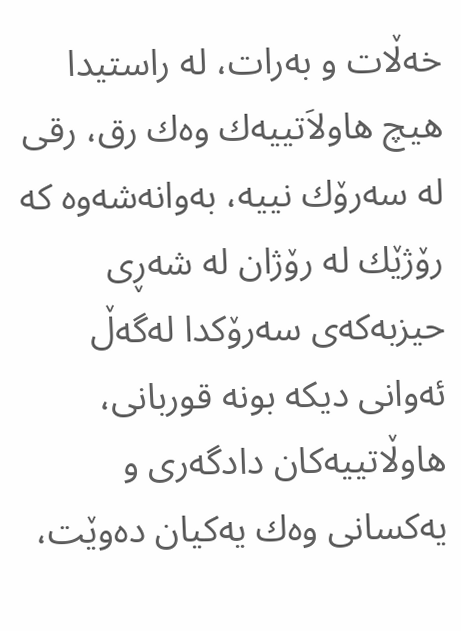خه‌ڵات ‌و به‌رات، له‌ راستیدا هیچ هاولاَتییه‌ك وه‌ك رق، رقی‌ له‌ سه‌رۆك نییه‌، به‌وانه‌شه‌وه‌ كه‌ رۆژێك له‌ رۆژان له‌ شه‌ڕی‌ حیزبه‌كه‌ی‌ سه‌رۆكدا له‌گه‌ڵ‌ ئه‌وانی‌ دیكه‌ بونه‌ قوربانی‌، هاوڵاتییه‌كان دادگه‌ری ‌و یه‌كسانی وه‌ك یه‌كیان ده‌وێت،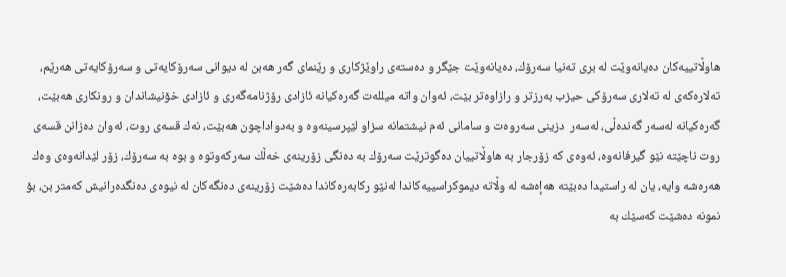هاوڵاتییه‌كان ده‌یانه‌وێت له‌ بری‌ ته‌نیا سه‌رۆك، ده‌یانه‌وێت جێگر و ده‌سته‌ی‌ راوێژكاری ‌و رێنمای گه‌ر هه‌بن له‌ دیوانی‌ سه‌رۆكایه‌تی ‌و سه‌رۆكایه‌تی هه‌رێم، ته‌لاره‌كه‌ی‌ له‌ ته‌لاری‌ سه‌رۆكی‌ حیزب به‌رزتر و رازاوه‌تر بێت، ئه‌وان واته‌ میلله‌ت گه‌ره‌كیانه‌ ئازادی رۆژنامه‌گه‌ری ‌و ئازادی خۆنیشاندان ‌و رونكاری هه‌بێت، گه‌ره‌كیانه‌ له‌سه‌ر گه‌نده‌ڵی، له‌سه‌ر  دزینی‌ سه‌روه‌ت ‌و سامانی‌ ئه‌م نیشتمانه‌ سزاو لێپرسینه‌وه‌ ‌و به‌دواداچون هه‌بێت، نه‌ك قسه‌ی‌ روت، ئه‌وان ده‌زانن قسه‌ی‌ روت ناچێته‌ نێو گیرفانه‌وه‌، ئه‌وه‌ی‌ كه‌ زۆرجار به‌ هاوڵاتییان ده‌گوترێت سه‌رۆك به‌ ده‌نگی‌ زۆرینه‌ی‌ خه‌ڵك سه‌ركه‌وتوه‌ ‌و بوه‌ به‌ سه‌رۆك، زۆر لێدانه‌وه‌ی‌ وه‌ك هه‌ره‌شه‌ وایه‌، یان له‌ راستیدا ده‌بێته‌ هه‌إه‌شه‌ له‌ وڵاته‌ دیموكراسییه‌كاندا له‌نێو ركابه‌ره‌كاندا ده‌شێت زۆرینه‌ی‌ ده‌نگه‌كان له‌ نیوه‌ی‌ ده‌نگده‌رانیش كه‌متر بن، بۆ نمونه‌ ده‌شێت كه‌سێك به‌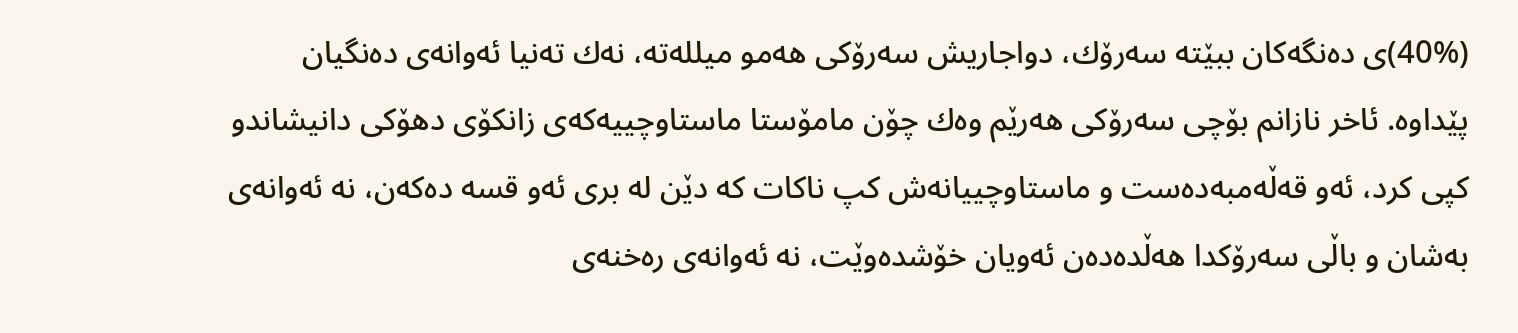(40%)ی‌ ده‌نگه‌كان ببێته‌ سه‌رۆك، دواجاریش سه‌رۆكی‌ هه‌مو میلله‌ته‌، نه‌ك ته‌نیا ئه‌وانه‌ی‌ ده‌نگیان پێداوه‌. ئاخر نازانم بۆچی‌ سه‌رۆكی‌ هه‌رێم وه‌ك چۆن مامۆستا ماستاوچییه‌كه‌ی‌ زانكۆی‌ دهۆكی‌ دانیشاند‌و كپی‌ كرد، ئه‌و قه‌ڵه‌مبه‌ده‌ست ‌و ماستاوچییانه‌ش كپ ناكات كه‌ دێن له‌ بری‌ ئه‌و قسه‌ ده‌كه‌ن، نه‌ ئه‌وانه‌ی‌ به‌شان ‌و باڵی‌ سه‌رۆكدا هه‌ڵده‌ده‌ن ئه‌ویان خۆشده‌وێت، نه‌ ئه‌وانه‌ی‌ ره‌خنه‌ی‌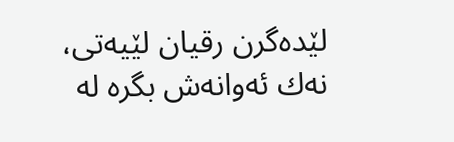لێده‌گرن رقیان لێیه‌تی‌، نه‌ك ئه‌وانه‌ش بگره‌ له‌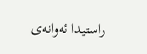راستیدا ئه‌وانه‌ی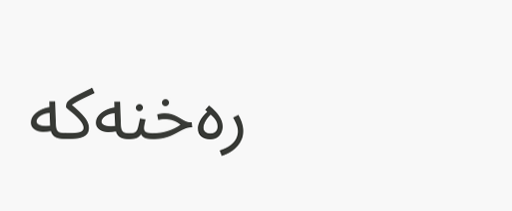ره‌خنه‌كه‌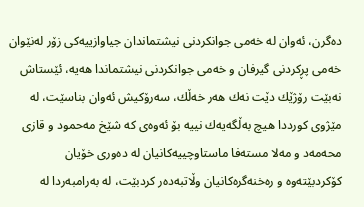ده‌گرن، ئه‌وان له‌ خه‌می‌ جوانكردنی نیشتماندان جیاوازییه‌كی زۆر له‌نێوان خه‌می پڕكردنی گیرفان ‌و خه‌می جوانكردنی نیشتماندا هه‌یه‌، ئێستاش نه‌بێت رۆژێك دێت نه‌ك هه‌ر خه‌ڵك، سه‌رۆكیش ئه‌وان بناسێت، له‌ مێژوی‌ كورددا هیچ به‌ڵگه‌یه‌ك نییه‌ بۆ ئه‌وه‌ی‌ كه‌ شێخ مه‌حمود ‌و قازی‌ محه‌مه‌د ‌و مه‌لا مسته‌فا ماستاوچییه‌كانیان له‌ ده‌وری‌ خۆیان كۆكردبێته‌وه‌ ‌و ره‌خنه‌گره‌كانیان وڵاتبه‌ده‌ر كردبێت، له‌ به‌رامبه‌ردا له‌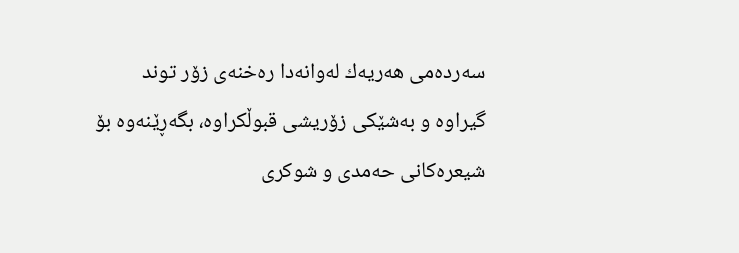سه‌رده‌می‌ هه‌ریه‌ك له‌وانه‌دا ره‌خنه‌ی‌ زۆر توند گیراوه‌ ‌و به‌شێكی‌ زۆریشی‌ قبوڵكراوه‌، بگه‌ڕێنه‌وه‌ بۆ شیعره‌كانی‌ حه‌مدی‌ ‌و شوكری‌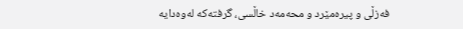فه‌زڵی‌ ‌و پیره‌مێرد و محه‌مه‌د خاڵسی‌، گرفته‌كه‌ له‌وه‌دایه‌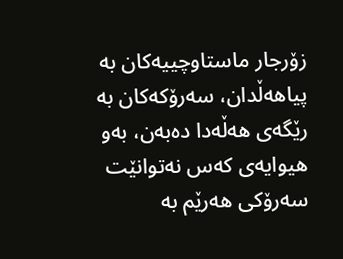زۆرجار ماستاوچییه‌كان به‌ پیاهه‌ڵدان، سه‌رۆكه‌كان به‌ رێگه‌ی‌ هه‌ڵه‌دا ده‌به‌ن، به‌و هیوایه‌ی‌ كه‌س نه‌توانێت سه‌رۆكی‌ هه‌رێم به‌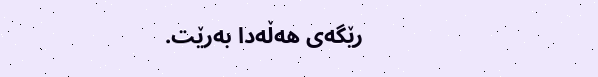رێگه‌ی‌ هه‌ڵه‌دا به‌رێت.